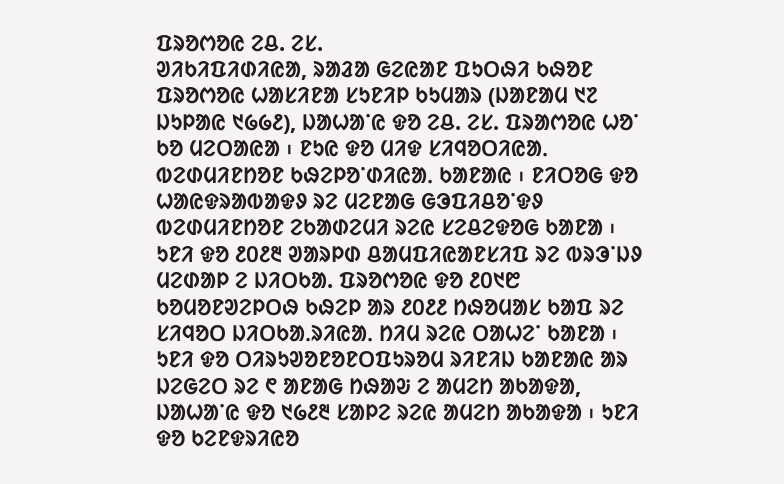ᱯᱨᱚᱬᱚᱭ ᱮᱪ. ᱮᱥ.
ᱣᱤᱠᱤᱯᱤᱰᱤᱭᱟ, ᱨᱟᱲᱟ ᱜᱮᱭᱟᱱ ᱯᱩᱛᱷᱤ ᱠᱷᱚᱱ
ᱯᱨᱚᱬᱚᱭ ᱦᱟᱥᱤᱱᱟ ᱥᱩᱱᱤᱞ ᱠᱩᱢᱟᱨ (ᱡᱟᱱᱟᱢ ᱑᱗ ᱡᱩᱞᱟᱭ ᱑᱙᱙᱒), ᱡᱟᱦᱟᱸᱭ ᱫᱚ ᱮᱪ. ᱮᱥ. ᱯᱨᱟᱬᱚᱭ ᱦᱚᱸ ᱠᱚ ᱢᱮᱛᱟᱭᱟ ᱾ ᱱᱩᱭ ᱫᱚ ᱢᱤᱫ ᱥᱤᱧᱚᱛᱤᱭᱟᱹ ᱵᱮᱰᱢᱤᱱᱴᱚᱱ ᱠᱷᱮᱞᱚᱸᱰᱤᱭᱟᱹ ᱠᱟᱱᱟᱭ ᱾ ᱱᱤᱛᱚᱜ ᱫᱚ ᱦᱟᱭᱫᱨᱟᱵᱟᱫᱽ ᱨᱮ ᱢᱮᱱᱟᱜ ᱜᱳᱯᱤᱪᱚᱸᱫᱽ ᱵᱮᱰᱢᱤᱱᱴᱚᱱ ᱮᱠᱟᱰᱮᱢᱤ ᱨᱮᱭ ᱥᱮᱪᱮᱫᱚᱜ ᱠᱟᱱᱟ ᱾ ᱩᱱᱤ ᱫᱚ ᱒᱐᱒᱓ ᱣᱟᱨᱞᱰ ᱪᱟᱢᱯᱤᱭᱟᱱᱥᱤᱯ ᱨᱮ ᱵᱨᱳᱸᱡᱽ ᱢᱮᱰᱟᱞ ᱮ ᱡᱤᱛᱠᱟ. ᱯᱨᱚᱬᱚᱭ ᱫᱚ ᱒᱐᱑᱘ ᱠᱚᱢᱚᱱᱣᱮᱞᱛᱷ ᱠᱷᱮᱞ ᱟᱨ ᱒᱐᱒᱒ ᱴᱷᱚᱢᱟᱥ ᱠᱟᱯ ᱨᱮ ᱥᱤᱧᱚᱛ ᱡᱤᱛᱠᱟᱹᱨᱤᱭᱟᱹ ᱴᱤᱢ ᱨᱮᱭ ᱛᱟᱦᱮᱸ ᱠᱟᱱᱟ ᱾ ᱩᱱᱤ ᱫᱚ ᱛᱤᱨᱩᱣᱚᱱᱚᱱᱛᱯᱩᱨᱚᱢ ᱨᱤᱱᱤᱡ ᱠᱟᱱᱟᱭ ᱟᱨ ᱡᱮᱜᱮᱛ ᱨᱮ ᱖ ᱟᱱᱟᱜ ᱴᱷᱟᱶ ᱮ ᱟᱢᱮᱴ ᱟᱠᱟᱫᱟ, ᱡᱟᱦᱟᱸᱭ ᱫᱚ ᱑᱙᱒᱓ ᱥᱟᱞᱮ ᱨᱮᱭ ᱟᱢᱮᱴ ᱟᱠᱟᱫᱟ ᱾ ᱩᱱᱤ ᱫᱚ ᱠᱮᱱᱫᱨᱤᱭᱚ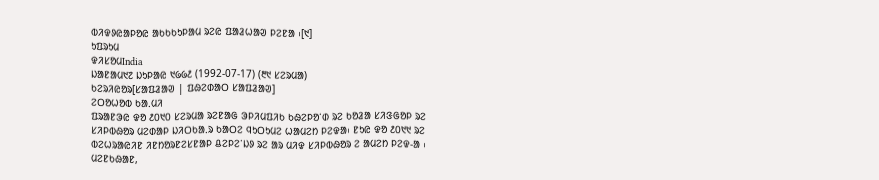ᱵᱤᱫᱽᱭᱟᱞᱚᱭ ᱟᱠᱠᱠᱩᱞᱟᱢ ᱨᱮᱭ ᱯᱟᱲᱦᱟᱣ ᱞᱮᱱᱟ ᱾[᱑]
ᱩᱯᱨᱩᱢ
ᱫᱤᱥᱚᱢIndia
ᱡᱟᱱᱟᱢ᱑᱗ ᱡᱩᱞᱟᱭ ᱑᱙᱙᱒ (1992-07-17) (᱓᱑ ᱥᱮᱨᱢᱟ)
ᱠᱮᱨᱤᱭᱚᱨ[ᱥᱟᱯᱲᱟᱣ | ᱯᱷᱮᱰᱟᱛ ᱥᱟᱯᱲᱟᱣ]
ᱮᱛᱚᱦᱚᱵ ᱠᱟᱹᱢᱤ
ᱯᱨᱟᱱᱳᱭ ᱫᱚ ᱒᱐᱑᱐ ᱥᱮᱨᱢᱟ ᱨᱮᱱᱟᱜ ᱳᱞᱤᱢᱯᱤᱠ ᱠᱷᱮᱞᱚᱸᱰ ᱨᱮ ᱠᱚᱲᱟ ᱥᱤᱝᱜᱚᱞ ᱨᱮ ᱥᱤᱞᱵᱷᱚᱨ ᱢᱮᱰᱟᱞ ᱡᱤᱛᱠᱟᱹᱨ ᱠᱟᱛᱮ ᱧᱩᱛᱩᱢᱮ ᱦᱟᱢᱮᱴ ᱞᱮᱫᱟ᱾ ᱱᱩᱭ ᱫᱚ ᱒᱐᱑᱑ ᱨᱮ ᱵᱮᱦᱨᱟᱭᱤᱱ ᱤᱱᱴᱚᱨᱱᱮᱥᱱᱟᱞ ᱪᱮᱞᱮᱸᱡᱽ ᱨᱮ ᱟᱨ ᱢᱤᱫ ᱥᱤᱞᱵᱷᱚᱨ ᱮ ᱟᱢᱮᱴ ᱞᱮᱫ-ᱟ ᱾ ᱢᱮᱱᱠᱷᱟᱱ,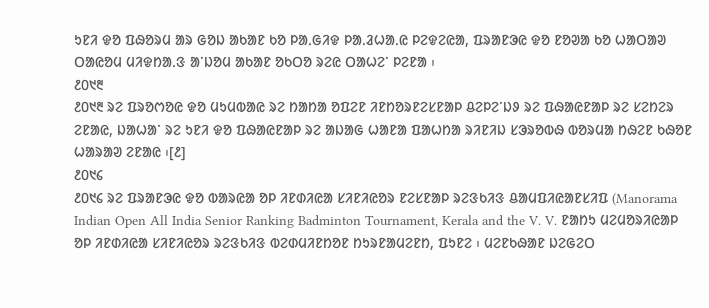ᱩᱱᱤ ᱫᱚ ᱯᱷᱚᱨᱢ ᱟᱨ ᱜᱚᱡ ᱟᱠᱟᱱ ᱠᱚ ᱞᱟᱹᱜᱤᱫ ᱞᱟᱹᱲᱦᱟᱹᱭ ᱞᱮᱫᱮᱭᱟ, ᱯᱨᱟᱱᱳᱭ ᱫᱚ ᱱᱚᱣᱟ ᱠᱚ ᱦᱟᱛᱟᱣ ᱛᱟᱭᱚᱢ ᱢᱤᱫᱴᱟᱹᱝ ᱟᱸᱡᱚᱢ ᱟᱠᱟᱱ ᱚᱠᱛᱚ ᱨᱮᱭ ᱛᱟᱦᱮᱸ ᱞᱮᱱᱟ ᱾
᱒᱐᱑᱓
᱒᱐᱑᱓ ᱨᱮ ᱯᱨᱚᱬᱚᱭ ᱫᱚ ᱢᱩᱢᱵᱟᱭ ᱨᱮ ᱴᱟᱴᱟ ᱚᱯᱮᱱ ᱤᱱᱴᱚᱨᱱᱮᱥᱱᱟᱞ ᱪᱮᱞᱮᱸᱡᱽ ᱨᱮ ᱯᱷᱟᱭᱱᱟᱞ ᱨᱮ ᱥᱮᱴᱮᱨ ᱮᱱᱟᱭ, ᱡᱟᱦᱟᱸ ᱨᱮ ᱩᱱᱤ ᱫᱚ ᱯᱷᱟᱭᱱᱟᱞ ᱨᱮ ᱟᱡᱟᱜ ᱦᱟᱱᱟ ᱯᱟᱦᱴᱟ ᱨᱤᱱᱤᱡ ᱥᱳᱨᱚᱵᱷ ᱵᱚᱨᱢᱟ ᱴᱷᱮᱱ ᱠᱷᱚᱱ ᱦᱟᱨᱟᱣ ᱮᱱᱟᱭ ᱾[᱒]
᱒᱐᱑᱔
᱒᱐᱑᱔ ᱨᱮ ᱯᱨᱟᱱᱳᱭ ᱫᱚ ᱵᱟᱨᱭᱟ ᱚᱞ ᱤᱱᱰᱤᱭᱟ ᱥᱤᱱᱤᱭᱚᱨ ᱱᱮᱥᱱᱟᱞ ᱨᱮᱝᱠᱤᱝ ᱪᱟᱢᱯᱤᱭᱟᱱᱥᱤᱯ (Manorama Indian Open All India Senior Ranking Badminton Tournament, Kerala and the V. V. ᱱᱟᱴᱩ ᱢᱮᱢᱚᱨᱤᱭᱟᱞ ᱚᱞ ᱤᱱᱰᱤᱭᱟ ᱥᱤᱱᱤᱭᱚᱨ ᱨᱮᱝᱠᱤᱝ ᱵᱮᱰᱢᱤᱱᱴᱚᱱ ᱴᱩᱨᱱᱟᱢᱮᱱᱴ, ᱯᱩᱱᱮ ᱾ ᱢᱮᱱᱠᱷᱟᱱ ᱡᱮᱜᱮᱛ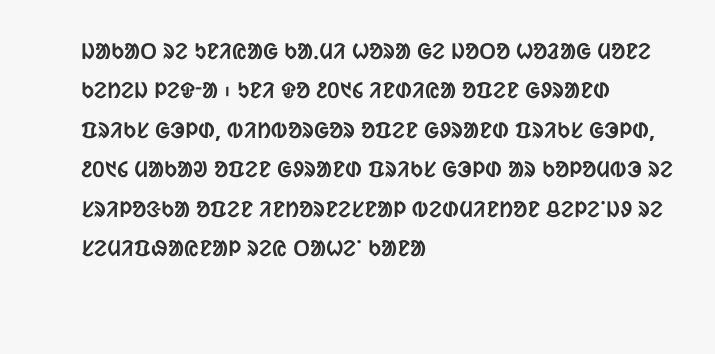ᱡᱟᱠᱟᱛ ᱨᱮ ᱩᱱᱤᱭᱟᱜ ᱠᱟᱹᱢᱤ ᱦᱚᱨᱟ ᱜᱮ ᱡᱚᱛᱚ ᱦᱚᱲᱟᱜ ᱢᱚᱱᱮ ᱠᱮᱴᱮᱡ ᱞᱮᱫᱼᱟ ᱾ ᱩᱱᱤ ᱫᱚ ᱒᱐᱑᱔ ᱤᱱᱰᱤᱭᱟ ᱚᱯᱮᱱ ᱜᱽᱨᱟᱱᱰ ᱯᱨᱤᱠᱥ ᱜᱳᱞᱰ, ᱵᱤᱴᱵᱚᱨᱜᱚᱨ ᱚᱯᱮᱱ ᱜᱽᱨᱟᱱᱰ ᱯᱨᱤᱠᱥ ᱜᱳᱞᱰ, ᱒᱐᱑᱔ ᱢᱟᱠᱟᱣ ᱚᱯᱮᱱ ᱜᱽᱨᱟᱱᱰ ᱯᱨᱤᱠᱥ ᱜᱳᱞᱰ ᱟᱨ ᱠᱚᱞᱚᱢᱵᱳ ᱨᱮ ᱥᱨᱤᱞᱚᱝᱠᱟ ᱚᱯᱮᱱ ᱤᱱᱴᱚᱨᱱᱮᱥᱱᱟᱞ ᱵᱮᱰᱢᱤᱱᱴᱚᱱ ᱪᱮᱞᱮᱸᱡᱽ ᱨᱮ ᱥᱮᱢᱤᱯᱷᱟᱭᱱᱟᱞ ᱨᱮᱭ ᱛᱟᱦᱮᱸ ᱠᱟᱱᱟ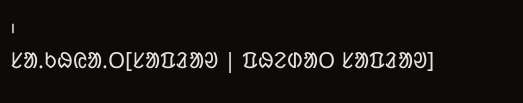᱾
ᱥᱟᱹᱠᱷᱭᱟᱹᱛ[ᱥᱟᱯᱲᱟᱣ | ᱯᱷᱮᱰᱟᱛ ᱥᱟᱯᱲᱟᱣ]